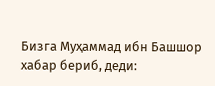Бизга Муҳаммад ибн Башшор хабар бериб, деди: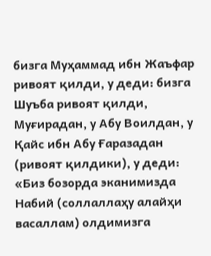бизга Муҳаммад ибн Жаъфар ривоят қилди, у деди: бизга Шуъба ривоят қилди, Муғирадан, у Абу Воилдан, у Қайс ибн Абу Ғаразадан (ривоят қилдики), у деди: «Биз бозорда эканимизда Набий (соллаллаҳу алайҳи васаллам) олдимизга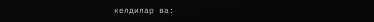келдилар ва: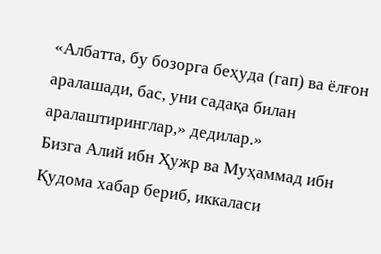«Албатта, бу бозорга беҳуда (гап) ва ёлғон аралашади, бас, уни садақа билан аралаштиринглар,» дедилар.»
Бизга Алий ибн Ҳужр ва Муҳаммад ибн Қудома хабар бериб, иккаласи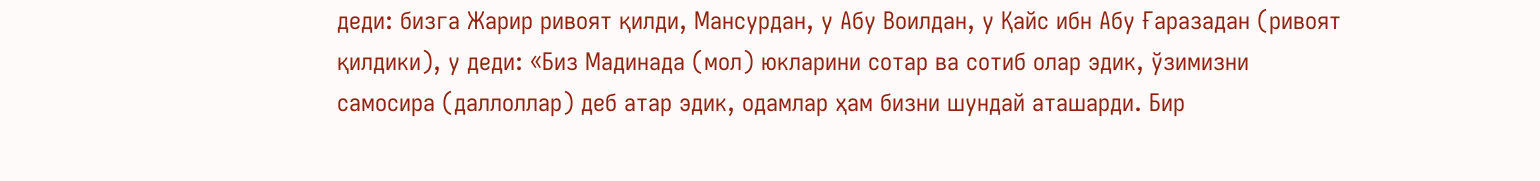деди: бизга Жарир ривоят қилди, Мансурдан, у Абу Воилдан, у Қайс ибн Абу Ғаразадан (ривоят қилдики), у деди: «Биз Мадинада (мол) юкларини сотар ва сотиб олар эдик, ўзимизни самосира (даллоллар) деб атар эдик, одамлар ҳам бизни шундай аташарди. Бир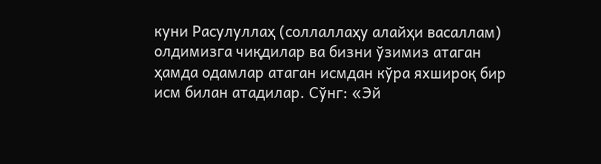куни Расулуллаҳ (соллаллаҳу алайҳи васаллам) олдимизга чиқдилар ва бизни ўзимиз атаган ҳамда одамлар атаган исмдан кўра яхшироқ бир исм билан атадилар. Сўнг: «Эй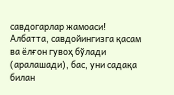савдогарлар жамоаси! Албатта, савдойингизга қасам ва ёлғон гувоҳ бўлади (аралашади), бас, уни садақа билан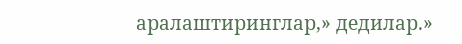аралаштиринглар,» дедилар.»